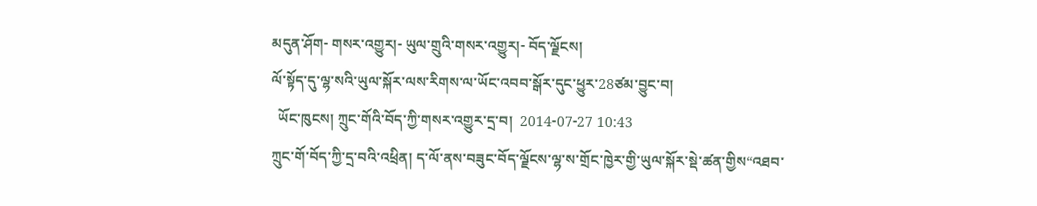མདུན་ཤོག- གསར་འགྱུར།- ཡུལ་གྲུའི་གསར་འགྱུར།- བོད་ལྗོངས།
ལོ་སྟོད་དུ་ལྷ་སའི་ཡུལ་སྐོར་ལས་རིགས་ལ་ཡོང་འབབ་སྒོར་དུང་ཕྱུར་28ཙམ་བྱུང་བ།
  ཡོང་ཁུངས། ཀྲུང་གོའི་བོད་ཀྱི་གསར་འགྱུར་དྲ་བ།  2014-07-27 10:43
ཀྲུང་གོ་བོད་ཀྱི་དྲ་བའི་འཕྲིན། ད་ལོ་ནས་བཟུང་བོད་ལྗོངས་ལྷ་ས་གྲོང་ཁྱེར་གྱི་ཡུལ་སྐོར་སྡེ་ཚན་གྱིས“འཐབ་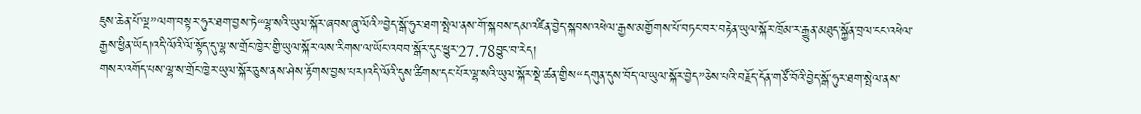ཇུས་ཆེན་པོ་ལྔ”ལག་བསྟར་ཧུར་ཐག་བྱས་ཏེ“ལྷ་སའི་ཡུལ་སྐོར་ཞབས་ཞུ་ལོའི”བྱེད་སྒོ་ཧུར་ཐག་སྤེལ་ནས་གོ་སྐབས་དམ་འཛིན་བྱེད་སྐབས་འཕེལ་རྒྱས་མགྱོགས་པོ་བཏང་བར་བརྟེན་ཡུལ་སྐོར་ཁྲོམ་ར་རྒྱུན་མཐུད་སྐྱོན་བྲལ་ངང་འཕེལ་རྒྱས་ཕྱིན་ཡོད།འདི་ལོའི་ལོ་སྟོད་དུ་ལྷ་ས་གྲོང་ཁྱེར་གྱི་ཡུལ་སྐོར་ལས་རིགས་ལ་ཡོང་འབབ་སྒོར་དུང་ཕྱུར་27.78བྱུང་བ་རེད།
གསར་འགོད་པས་ལྷ་ས་གྲོང་ཁྱེར་ཡུལ་སྐོར་ཅུས་ནས་ཤེས་རྟོགས་བྱས་པར།འདི་ལོའི་དུས་ཚིགས་དང་པོར་ལྷ་སའི་ཡུལ་སྐོར་སྡེ་ཚན་གྱིས“དགུན་དུས་བོད་ལ་ཡུལ་སྐོར་བྱེད”ཅེས་པའི་བརྗོད་དོན་གཙོ་བོའི་བྱེད་སྒོ་ཧུར་ཐག་སྤེལ་ནས་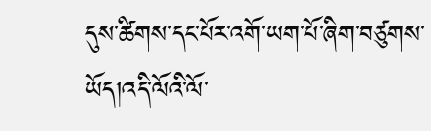དུས་ཚིགས་དང་པོར་འགོ་ཡག་པོ་ཞིག་བཙུགས་ཡོད།འདི་ལོའི་ལོ་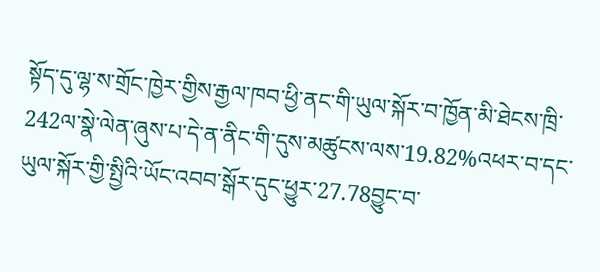སྟོད་དུ་ལྷ་ས་གྲོང་ཁྱེར་གྱིས་རྒྱལ་ཁབ་ཕྱི་ནང་གི་ཡུལ་སྐོར་བ་ཁྱོན་མི་ཐེངས་ཁྲི་242ལ་སྣེ་ལེན་ཞུས་པ་དེ་ན་ནིང་གི་དུས་མཚུངས་ལས་19.82%འཕར་བ་དང་ཡུལ་སྐོར་གྱི་སྤྱིའི་ཡོང་འབབ་སྒོར་དུང་ཕྱུར་27.78བྱུང་བ་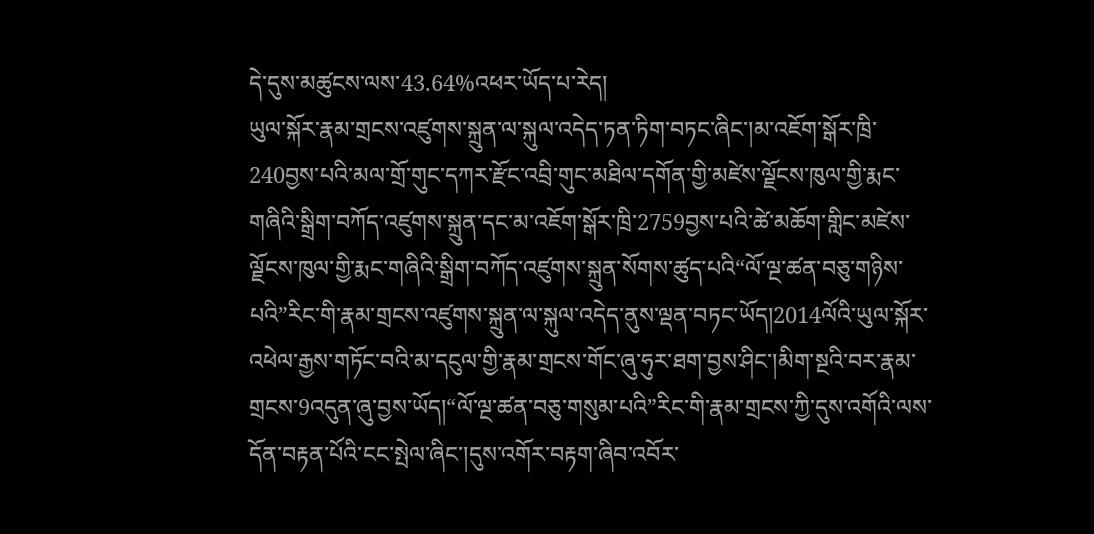དེ་དུས་མཚུངས་ལས་43.64%འཕར་ཡོད་པ་རེད།
ཡུལ་སྐོར་རྣམ་གྲངས་འཛུགས་སྐྲུན་ལ་སྐུལ་འདེད་ཏན་ཏིག་བཏང་ཞིང་།མ་འཇོག་སྒོར་ཁྲི་240བྱས་པའི་མལ་གྲོ་གུང་དཀར་རྫོང་འབྲི་གུང་མཐིལ་དགོན་གྱི་མཛེས་ལྗོངས་ཁུལ་གྱི་རྨང་གཞིའི་སྒྲིག་བཀོད་འཛུགས་སྐྲུན་དང་མ་འཇོག་སྒོར་ཁྲི་2759བྱས་པའི་ཚེ་མཆོག་གླིང་མཛེས་ལྗོངས་ཁུལ་གྱི་རྨང་གཞིའི་སྒྲིག་བཀོད་འཛུགས་སྐྲུན་སོགས་ཚུད་པའི“ལོ་ལྔ་ཚན་བཅུ་གཉིས་པའི”རིང་གི་རྣམ་གྲངས་འཛུགས་སྐྲུན་ལ་སྐུལ་འདེད་ནུས་ལྡན་བཏང་ཡོད།2014ལོའི་ཡུལ་སྐོར་འཕེལ་རྒྱས་གཏོང་བའི་མ་དངུལ་གྱི་རྣམ་གྲངས་གོང་ཞུ་ཧུར་ཐག་བྱས་ཤིང་།མིག་སྔའི་བར་རྣམ་གྲངས་9འདུན་ཞུ་བྱས་ཡོད།“ལོ་ལྔ་ཚན་བཅུ་གསུམ་པའི”རིང་གི་རྣམ་གྲངས་ཀྱི་དུས་འགོའི་ལས་དོན་བརྟན་པོའི་ངང་སྤེལ་ཞིང་།དུས་འགོར་བརྟག་ཞིབ་འབོར་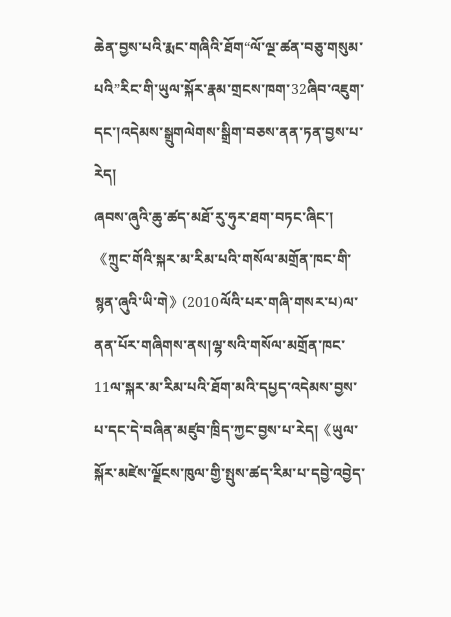ཆེན་བྱས་པའི་རྨང་གཞིའི་ཐོག“ལོ་ལྔ་ཚན་བཅུ་གསུམ་པའི”རིང་གི་ཡུལ་སྐོར་རྣམ་གྲངས་ཁག་32ཞིབ་འཇུག་དང་།འདེམས་སྒྲུགལེགས་སྒྲིག་བཅས་ནན་ཏན་བྱས་པ་རེད།
ཞབས་ཞུའི་ཆུ་ཚད་མཐོ་རུ་ཧུར་ཐག་བཏང་ཞིང་།《ཀྲུང་གོའི་སྐར་མ་རིམ་པའི་གསོལ་མགྲོན་ཁང་གི་སྙན་ཞུའི་ཡི་གེ》(2010ལོའི་པར་གཞི་གསར་པ)ལ་ནན་པོར་གཞིགས་ནས།ལྷ་སའི་གསོལ་མགྲོན་ཁང་11ལ་སྐར་མ་རིམ་པའི་ཐོག་མའི་དཔྱད་འདེམས་བྱས་པ་དང་དེ་བཞིན་མཛུབ་ཁྲིད་ཀྱང་བྱས་པ་རེད།《ཡུལ་སྐོར་མཛེས་ལྗོངས་ཁུལ་གྱི་སྤུས་ཚད་རིམ་པ་དབྱེ་འབྱེད་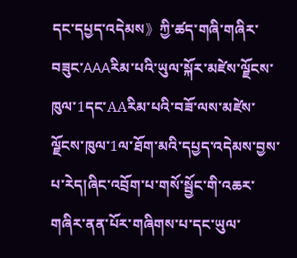དང་དཔྱད་འདེམས》ཀྱི་ཚད་གཞི་གཞིར་བཟུང་AAAརིམ་པའི་ཡུལ་སྐོར་མཛེས་ལྗོངས་ཁུལ་1དང་AAརིམ་པའི་བཟོ་ལས་མཛེས་ལྗོངས་ཁུལ་1ལ་ཐོག་མའི་དཔྱད་འདེམས་བྱས་པ་རེད།ཞིང་འབྲོག་པ་གསོ་སྦྱོང་གི་འཆར་གཞིར་ནན་པོར་གཞིགས་པ་དང་ཡུལ་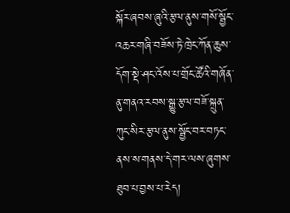སྐོར་ཞབས་ཞུའི་རྩལ་ནུས་གསོ་སྦྱོང་འཆར་གཞི་བཟོས་ཏེ་ཁྲེང་ཀོན་ཆུས་དོག་སྡེ་ཤང་འོས་པ་གྲོང་ཚོའི་གཞོན་ནུ་གནའ་རབས་སྒྱུ་རྩལ་བཟོ་སྐྲུན་ཀུང་སིར་རྩལ་ནུས་སྦྱོང་བར་བཏང་ནས་ས་གནས་དེ་གར་ལས་ཞུགས་ཐུབ་པ་བྱས་པ་རེད།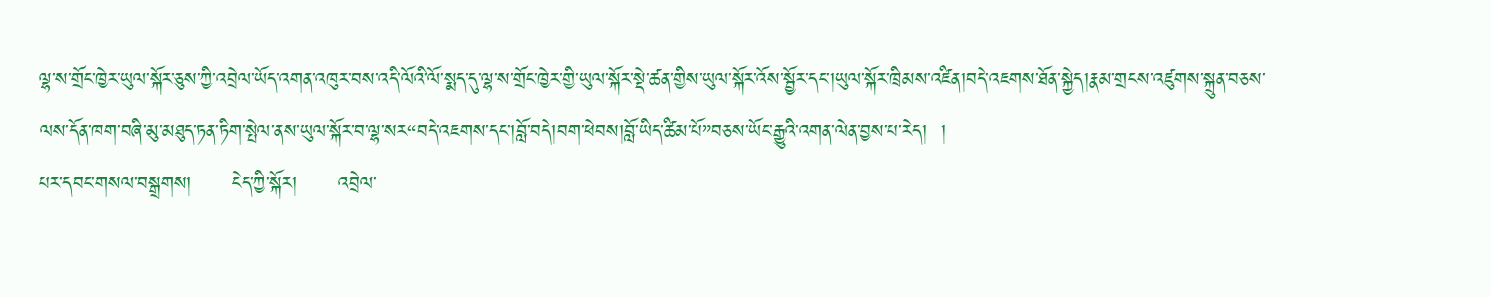ལྷ་ས་གྲོང་ཁྱེར་ཡུལ་སྐོར་ཅུས་ཀྱི་འབྲེལ་ཡོད་འགན་འཁུར་བས་འདི་ལོའི་ལོ་སྨད་དུ་ལྷ་ས་གྲོང་ཁྱེར་གྱི་ཡུལ་སྐོར་སྡེ་ཚན་གྱིས་ཡུལ་སྐོར་འོས་སྦྱོར་དང་།ཡུལ་སྐོར་ཁྲིམས་འཛིན།བདེ་འཇགས་ཐོན་སྐྱེད།རྣམ་གྲངས་འཛུགས་སྐྲུན་བཅས་ལས་དོན་ཁག་བཞི་མུ་མཐུད་ཏན་ཏིག་སྤེལ་ནས་ཡུལ་སྐོར་བ་ལྷ་སར“བདེ་འཇགས་དང་།བློ་བདེ།བག་ཕེབས།བློ་ཡིད་ཚིམ་པོ”བཅས་ཡོང་རྒྱུའི་འགན་ལེན་བྱས་པ་རེད།  །
པར་དབང་གསལ་བསྒྲགས།      ངེད་ཀྱི་སྐོར།      འབྲེལ་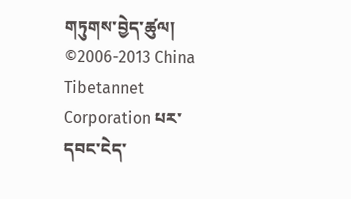གཏུགས་བྱེད་ཚུལ།
©2006-2013 China Tibetannet Corporation པར་དབང་ངེད་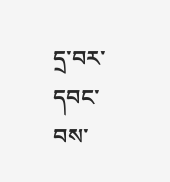དྲ་བར་དབང་བས་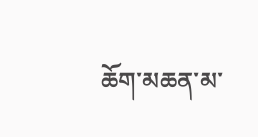ཆོག་མཆན་མ་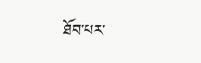ཐོབ་པར་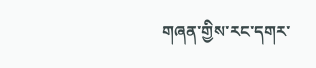གཞན་གྱིས་རང་དགར་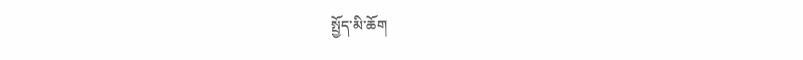སྤྱོད་མི་ཆོག